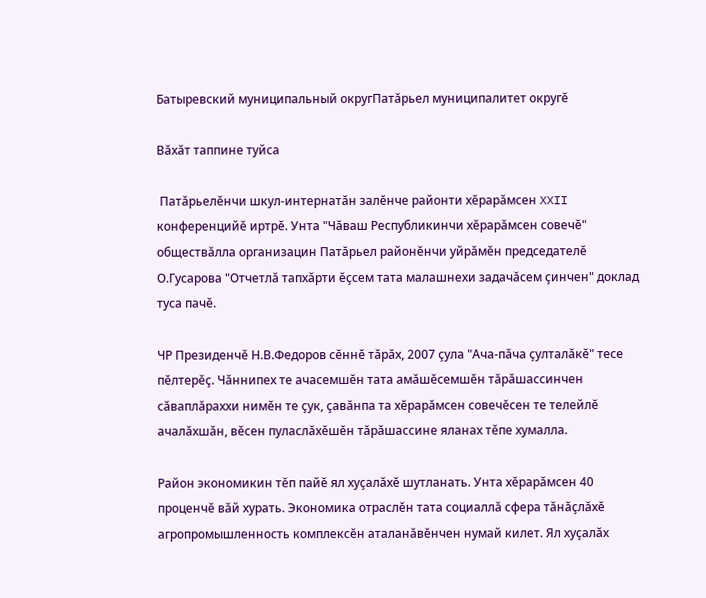Батыревский муниципальный округПатăрьел муниципалитет округĕ

Вăхăт таппине туйса

 Патăрьелĕнчи шкул-интернатăн залĕнче районти хĕрарăмсен XXII конференцийĕ иртрĕ. Унта "Чăваш Республикинчи хĕрарăмсен совечĕ" обществăлла организацин Патăрьел районĕнчи уйрăмĕн председателĕ О.Гусарова "Отчетлă тапхăрти ĕçсем тата малашнехи задачăсем çинчен" доклад туса пачĕ.

ЧР Президенчĕ Н.В.Федоров сĕннĕ тăрăх, 2007 çула "Ача-пăча çулталăкĕ" тесе пĕлтерĕç. Чăннипех те ачасемшĕн тата амăшĕсемшĕн тăрăшассинчен сăваплăраххи нимĕн те çук, çавăнпа та хĕрарăмсен совечĕсен те телейлĕ ачалăхшăн, вĕсен пуласлăхĕшĕн тăрăшассине яланах тĕпе хумалла.

Район экономикин тĕп пайĕ ял хуçалăхĕ шутланать. Унта хĕрарăмсен 40 проценчĕ вăй хурать. Экономика отраслĕн тата социаллă сфера тăнăçлăхĕ агропромышленность комплексĕн аталанăвĕнчен нумай килет. Ял хуçалăх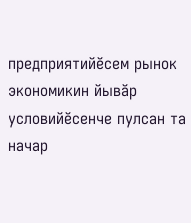предприятийĕсем рынок экономикин йывăр условийĕсенче пулсан та начар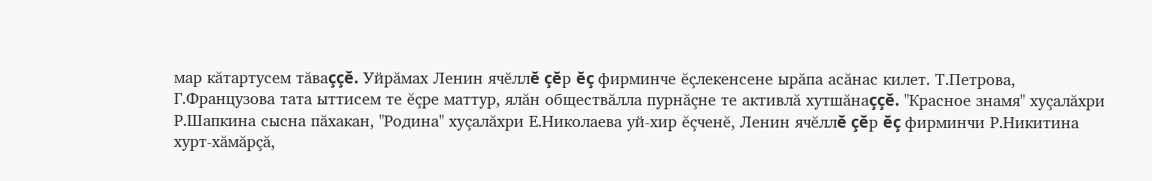мар кăтартусем тăваççĕ. Уйрăмах Ленин ячĕллĕ çĕр ĕç фирминче ĕçлекенсене ырăпа асăнас килет. Т.Петрова, Г.Французова тата ыттисем те ĕçре маттур, ялăн обществăлла пурнăçне те активлă хутшăнаççĕ. "Красное знамя" хуçалăхри Р.Шапкина сысна пăхакан, "Родина" хуçалăхри Е.Николаева уй-хир ĕçченĕ, Ленин ячĕллĕ çĕр ĕç фирминчи Р.Никитина хурт-хăмăрçă,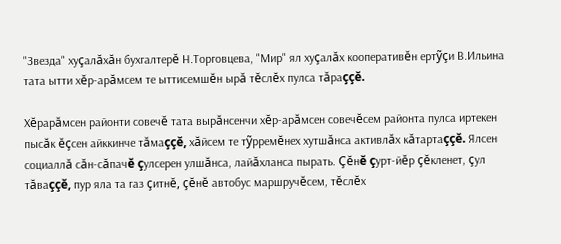"Звезда" хуçалăхăн бухгалтерĕ Н.Торговцева, "Мир" ял хуçалăх кооперативĕн ертỹçи В.Ильина тата ытти хĕр-арăмсем те ыттисемшĕн ырă тĕслĕх пулса тăраççĕ.

Хĕрарăмсен районти совечĕ тата вырăнсенчи хĕр-арăмсен совечĕсем районта пулса иртекен пысăк ĕçсен айккинче тăмаççĕ, хăйсем те тỹрремĕнех хутшăнса активлăх кăтартаççĕ. Ялсен социаллă сăн-сăпачĕ çулсерен улшăнса, лайăхланса пырать. Çĕнĕ çурт-йĕр çĕкленет, çул тăваççĕ, пур яла та газ çитнĕ, çĕнĕ автобус маршручĕсем, тĕслĕх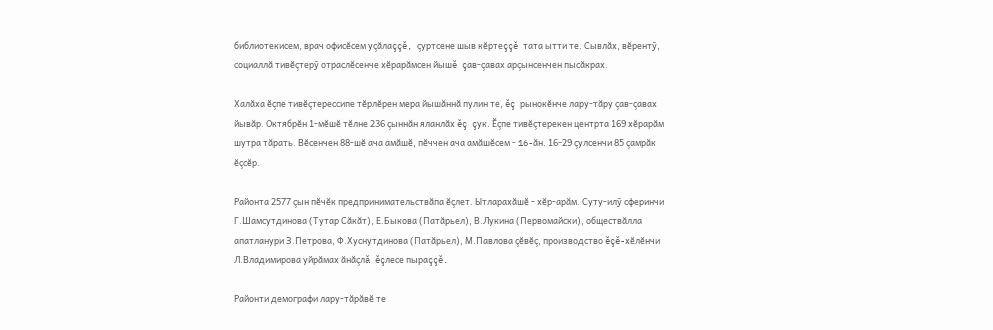библиотекисем, врач офисĕсем уçăлаççĕ, çуртсене шыв кĕртеççĕ тата ытти те. Сывлăх, вĕрентỹ, социаллă тивĕçтерỹ отраслĕсенче хĕрарăмсен йышĕ çав-çавах арçынсенчен пысăкрах.

Халăха ĕçпе тивĕçтерессипе тĕрлĕрен мера йышăннă пулин те, ĕç рынокĕнче лару-тăру çав-çавах йывăр. Октябрĕн 1-мĕшĕ тĕлне 236 çыннăн яланлăх ĕç çук. Ĕçпе тивĕçтерекен центрта 169 хĕрарăм шутра тăрать. Вĕсенчен 88-шĕ ача амăшĕ, пĕччен ача амăшĕсем - 16-ăн. 16-29 çулсенчи 85 çамрăк ĕçсĕр.

Районта 2577 çын пĕчĕк предпринимательствăпа ĕçлет. Ытларахăшĕ - хĕр-арăм. Суту-илỹ сферинчи Г.Шамсутдинова (Тутар Сăкăт), Е.Быкова (Патăрьел), В.Лукина (Первомайски), обществăлла апатланури З.Петрова, Ф.Хуснутдинова (Патăрьел), М.Павлова çĕвĕç, производство ĕçĕ-хĕлĕнчи Л.Владимирова уйрăмах ăнăçлă ĕçлесе пыраççĕ.

Районти демографи лару-тăрăвĕ те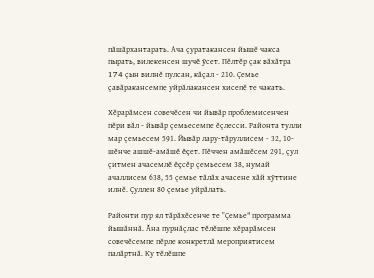пăшăрхантарать. Ача çуратакансен йышĕ чакса пырать, вилекенсен шучĕ ỹсет. Пĕлтĕр çак вăхăтра 174 çын вилнĕ пулсан, кăçал - 210. Çемье çавăракансемпе уйрăлакансен хисепĕ те чакать.

Хĕрарăмсен совечĕсен чи йывăр проблемисенчен пĕри вăл - йывăр çемьесемпе ĕçлесси. Районта тулли мар çемьесем 591. Йывăр лару-тăруллисем - 32, 10-шĕнче ашшĕ-амăшĕ ĕçет. Пĕччен амăшĕсем 291, çул çитмен ачасемлĕ ĕçсĕр çемьесем 38, нумай ачаллисем 638, 55 çемье тăлăх ачасене хăй хỹттине илнĕ. Çуллен 80 çемье уйрăлать.

Районти пур ял тăрăхĕсенче те "Çемье" программа йышăннă. Ăна пурнăçлас тĕлĕшпе хĕрарăмсен совечĕсемпе пĕрле конкретлă мероприятисем палăртнă. Ку тĕлĕшпе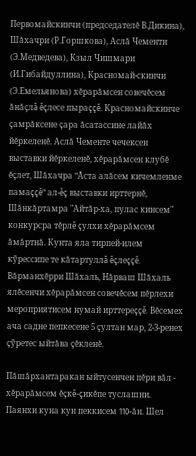Первомайскинчи (председателĕ В.Дикина), Шăхачри (Р.Горшкова), Аслă Чементи (Э.Медведева), Кзыл Чишмари (И.Гибайдуллина), Красномай-скинчи (Э.Емельянова) хĕрарăмсен совечĕсем ăнăçлă ĕçлесе пыраççĕ. Красномайскинче çамрăксене çара ăсатассине лайăх йĕркеленĕ. Аслă Чементе чечексен выставки йĕркеленĕ, хĕрарăмсен клубĕ ĕçлет, Шăхачра "Ăста алăсем кичемленме памаççĕ" ал-ĕç выставки ирттернĕ, Шăнкăртамра "Айтăр-ха, пулас кинсем" конкурсра тĕрлĕ çулхи хĕрарăмсем ăмăртнă. Кунта яла тирпей-илем кỹрессипе те кăтартуллă ĕçлеççĕ. Вăрманхĕрри Шăхаль, Нăрваш Шăхаль ялĕсенчи хĕрарăмсен совечĕсем пĕрлехи мероприятисем нумай ирттереççĕ. Вĕсемех ача садне пепкесене 5 çултан мар, 2-3-ренех çỹретес ыйтăва çĕкленĕ.

Пăшăрхантаракан ыйтусенчен пĕри вăл - хĕрарăмсем ĕçкĕ-çикĕпе туслашни. Паянхи куна кун пеккисем 110-ăн. Шел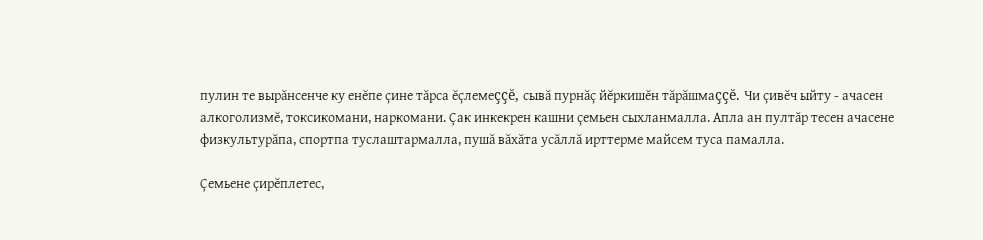пулин те вырăнсенче ку енĕпе çине тăрса ĕçлемеççĕ, сывă пурнăç йĕркишĕн тăрăшмаççĕ. Чи çивĕч ыйту - ачасен алкоголизмĕ, токсикомани, наркомани. Çак инкекрен кашни çемьен сыхланмалла. Апла ан пултăр тесен ачасене физкультурăпа, спортпа туслаштармалла, пушă вăхăта усăллă ирттерме майсем туса памалла.

Çемьене çирĕплетес,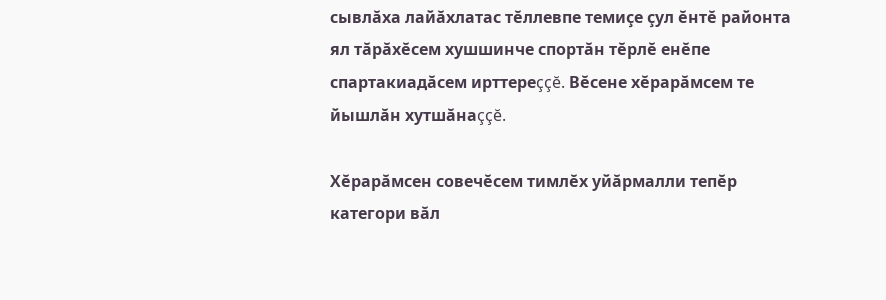сывлăха лайăхлатас тĕллевпе темиçе çул ĕнтĕ районта ял тăрăхĕсем хушшинче спортăн тĕрлĕ енĕпе спартакиадăсем ирттереççĕ. Вĕсене хĕрарăмсем те йышлăн хутшăнаççĕ.

Хĕрарăмсен совечĕсем тимлĕх уйăрмалли тепĕр категори вăл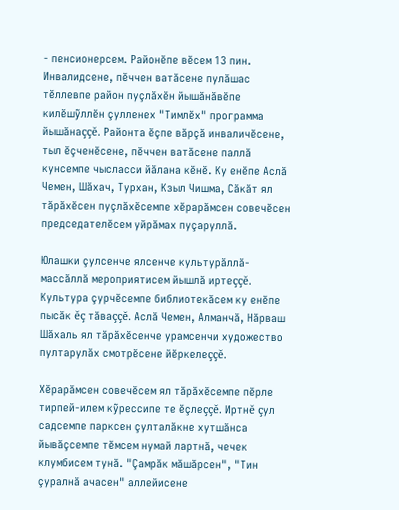- пенсионерсем. Районĕпе вĕсем 13 пин. Инвалидсене, пĕччен ватăсене пулăшас тĕллевпе район пуçлăхĕн йышăнăвĕпе килĕшỹллĕн çулленех "Тимлĕх" программа йышăнаççĕ. Районта ĕçпе вăрçă инваличĕсене, тыл ĕçченĕсене, пĕччен ватăсене паллă кунсемпе чысласси йăлана кĕнĕ. Ку енĕпе Аслă Чемен, Шăхач, Турхан, Кзыл Чишма, Сăкăт ял тăрăхĕсен пуçлăхĕсемпе хĕрарăмсен совечĕсен председателĕсем уйрăмах пуçаруллă.

Юлашки çулсенче ялсенче культурăллă-массăллă мероприятисем йышлă иртеççĕ. Культура çурчĕсемпе библиотекăсем ку енĕпе пысăк ĕç тăваççĕ. Аслă Чемен, Алманчă, Нăрваш Шăхаль ял тăрăхĕсенче урамсенчи художество пултарулăх смотрĕсене йĕркелеççĕ.

Хĕрарăмсен совечĕсем ял тăрăхĕсемпе пĕрле тирпей-илем кỹрессипе те ĕçлеççĕ. Иртнĕ çул садсемпе парксен çулталăкне хутшăнса йывăçсемпе тĕмсем нумай лартнă, чечек клумбисем тунă. "Çамрăк мăшăрсен", "Тин çуралнă ачасен" аллейисене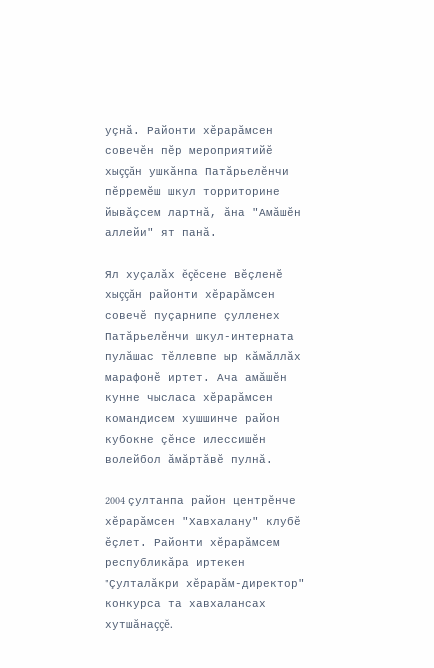уçнă. Районти хĕрарăмсен совечĕн пĕр мероприятийĕ хыççăн ушкăнпа Патăрьелĕнчи пĕрремĕш шкул торриторине йывăçсем лартнă, ăна "Амăшĕн аллейи" ят панă.

Ял хуçалăх ĕçĕсене вĕçленĕ хыççăн районти хĕрарăмсен совечĕ пуçарнипе çулленех Патăрьелĕнчи шкул-интерната пулăшас тĕллевпе ыр кăмăллăх марафонĕ иртет. Ача амăшĕн кунне чысласа хĕрарăмсен командисем хушшинче район кубокне çĕнсе илессишĕн волейбол ăмăртăвĕ пулнă.

2004 çултанпа район центрĕнче хĕрарăмсен "Хавхалану" клубĕ ĕçлет. Районти хĕрарăмсем республикăра иртекен "Çулталăкри хĕрарăм-директор" конкурса та хавхалансах хутшăнаççĕ.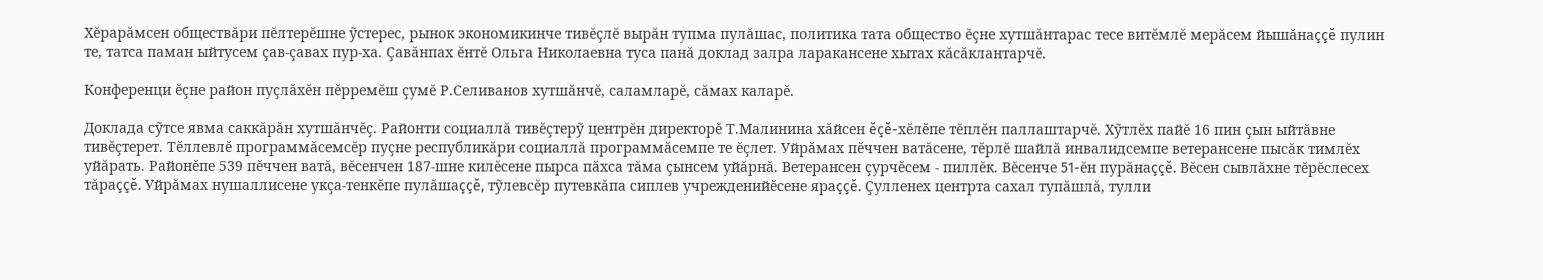Хĕрарăмсен обществăри пĕлтерĕшне ỹстерес, рынок экономикинче тивĕçлĕ вырăн тупма пулăшас, политика тата общество ĕçне хутшăнтарас тесе витĕмлĕ мерăсем йышăнаççĕ пулин те, татса паман ыйтусем çав-çавах пур-ха. Çавăнпах ĕнтĕ Ольга Николаевна туса панă доклад залра ларакансене хытах кăсăклантарчĕ.

Конференци ĕçне район пуçлăхĕн пĕрремĕш çумĕ Р.Селиванов хутшăнчĕ, саламларĕ, сăмах каларĕ.

Доклада сỹтсе явма саккăрăн хутшăнчĕç. Районти социаллă тивĕçтерỹ центрĕн директорĕ Т.Малинина хăйсен ĕçĕ-хĕлĕпе тĕплĕн паллаштарчĕ. Хỹтлĕх пайĕ 16 пин çын ыйтăвне тивĕçтерет. Тĕллевлĕ программăсемсĕр пуçне республикăри социаллă программăсемпе те ĕçлет. Уйрăмах пĕччен ватăсене, тĕрлĕ шайлă инвалидсемпе ветерансене пысăк тимлĕх уйăрать. Районĕпе 539 пĕччен ватă, вĕсенчен 187-шне килĕсене пырса пăхса тăма çынсем уйăрнă. Ветерансен çурчĕсем - пиллĕк. Вĕсенче 51-ĕн пурăнаççĕ. Вĕсен сывлăхне тĕрĕслесех тăраççĕ. Уйрăмах нушаллисене укçа-тенкĕпе пулăшаççĕ, тỹлевсĕр путевкăпа сиплев учрежденийĕсене яраççĕ. Çулленех центрта сахал тупăшлă, тулли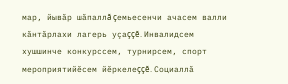мар, йывăр шăпаллă çемьесенчи ачасем валли кăнтăрлахи лагерь уçаççĕ. Инвалидсем хушшинче конкурссем, турнирсем, спорт мероприятийĕсем йĕркелеççĕ. Социаллă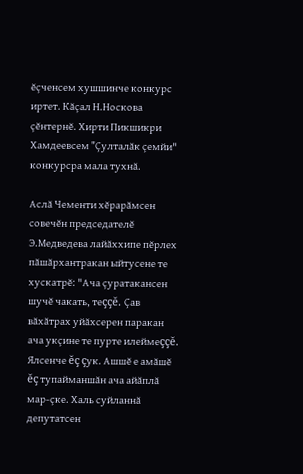ĕçченсем хушшинче конкурс иртет. Кăçал Н.Носкова çĕнтернĕ. Хирти Пикшикри Хамдеевсем "Çулталăк çемйи" конкурсра мала тухнă.

Аслă Чементи хĕрарăмсен совечĕн председателĕ Э.Медведева лайăххипе пĕрлех пăшăрхантракан ыйтусене те хускатрĕ: "Ача çуратакансен шучĕ чакать, теççĕ. Çав вăхăтрах уйăхсерен паракан ача укçине те пурте илеймеççĕ. Ялсенче ĕç çук. Ашшĕ е амăшĕ ĕç тупайманшăн ача айăплă мар-çке. Халь суйланнă депутатсен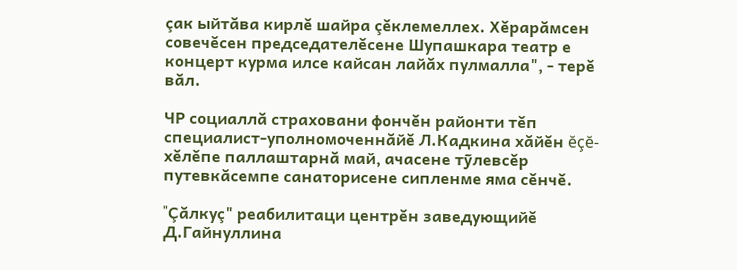çак ыйтăва кирлĕ шайра çĕклемеллех. Хĕрарăмсен совечĕсен председателĕсене Шупашкара театр е концерт курма илсе кайсан лайăх пулмалла", - терĕ вăл.

ЧР социаллă страховани фончĕн районти тĕп специалист-уполномоченнăйĕ Л.Кадкина хăйĕн ĕçĕ-хĕлĕпе паллаштарнă май, ачасене тỹлевсĕр путевкăсемпе санаторисене сипленме яма сĕнчĕ.

"Çăлкуç" реабилитаци центрĕн заведующийĕ Д.Гайнуллина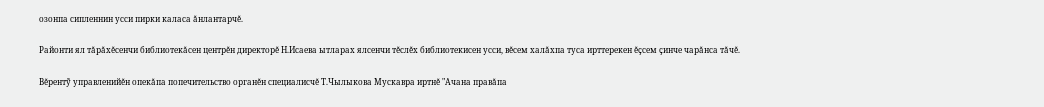озонпа сипленнин усси пирки каласа ăнлантарчĕ.

Районти ял тăрăхĕсенчи библиотекăсен центрĕн директорĕ Н.Исаева ытларах ялсенчи тĕслĕх библиотекисен усси, вĕсем халăхпа туса ирттерекен ĕçсем çинче чарăнса тăчĕ.

Вĕрентỹ управленийĕн опекăпа попечительство органĕн специалисчĕ Т.Чылыкова Мускавра иртнĕ "Ачана правăпа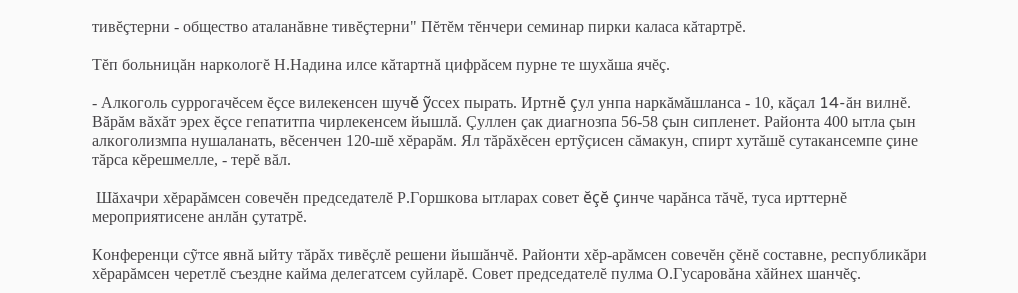тивĕçтерни - общество аталанăвне тивĕçтерни" Пĕтĕм тĕнчери семинар пирки каласа кăтартрĕ.

Тĕп больницăн наркологĕ Н.Надина илсе кăтартнă цифрăсем пурне те шухăша ячĕç.

- Алкоголь суррогачĕсем ĕçсе вилекенсен шучĕ ỹссех пырать. Иртнĕ çул унпа наркăмăшланса - 10, кăçал 14-ăн вилнĕ. Вăрăм вăхăт эрех ĕçсе гепатитпа чирлекенсем йышлă. Çуллен çак диагнозпа 56-58 çын сипленет. Районта 400 ытла çын алкоголизмпа нушаланать, вĕсенчен 120-шĕ хĕрарăм. Ял тăрăхĕсен ертỹçисен сăмакун, спирт хутăшĕ сутакансемпе çине тăрса кĕрешмелле, - терĕ вăл.

 Шăхачри хĕрарăмсен совечĕн председателĕ Р.Горшкова ытларах совет ĕçĕ çинче чарăнса тăчĕ, туса ирттернĕ мероприятисене анлăн çутатрĕ.

Конференци сỹтсе явнă ыйту тăрăх тивĕçлĕ решени йышăнчĕ. Районти хĕр-арăмсен совечĕн çĕнĕ составне, республикăри хĕрарăмсен черетлĕ съездне кайма делегатсем суйларĕ. Совет председателĕ пулма О.Гусаровăна хăйнех шанчĕç.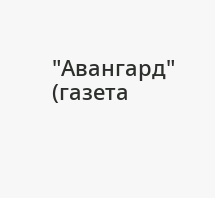"Авангард" (газета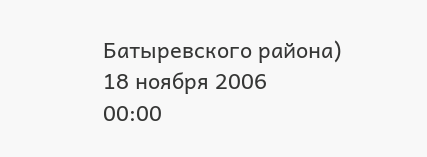Батыревского района)
18 ноября 2006
00:00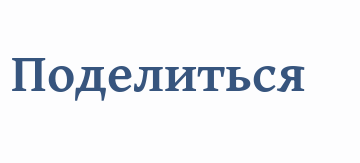Поделиться